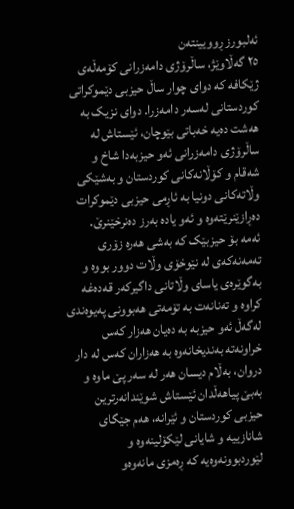ئەلبورز ڕوویینتەن
٢٥ گەڵاوێژ، ساڵرۆژی دامەزرانی کۆمەڵەی ژێکافە کە دوای چوار ساڵ حیزبی دێموکراتی کوردستانی لەسەر دامەزرا. دوای نزیک بە هەشت دەیە خەباتی بێوچان، ئێستاش لە ساڵرۆژی دامەزرانی ئەو حیزبەدا شاخ و شەقام و کۆڵانەکانی کوردستان و بەشێکی وڵاتەکانی دونیا بە ئاڕمی حیزبی دێموکرات دەڕازێنرێتەوە و ئەو یادە بەرز دەنرخێنرێ.
ئەمە بۆ حیزبێک کە بەشی هەرە زۆری تەمەنەکەی لە نێوخۆی وڵات دوور بووە و بەگوێرەی یاسای وڵاتانی داگیرکەر قەدەغە کراوە و تەنانەت بە تۆمەتی هەبوونی پەیوەندی لەگەڵ ئەو حیزبە بە دەیان هەزار کەس خراونەتە بەندیخانەوە بە هەزاران کەس لە دار دروان، بەڵام دیسان هەر لە سەر پێ ماوە و بەبێ پیاهەڵدان ئێستاش شوێندانەرترین حیزبی کوردستان و ئێرانە، هەم جێگای شانازییە و شایانی لێکۆلینەوە و لێوردبوونەوەیە کە ڕەمزی مانەوەو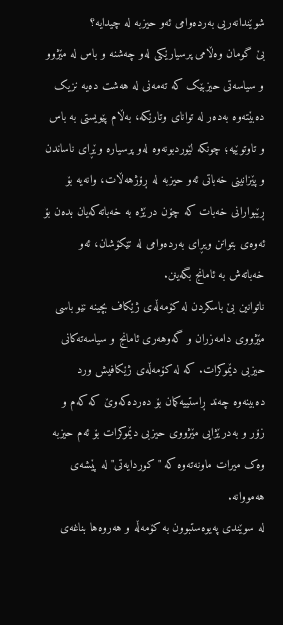شوێندانەریی بەردەوامی ئەو حیزبە لە چیدایە؟
بێ گومان وەڵامی پرسیارێکی لەو چەشنە و باس لە مێژوو و سیاسەتی حیزبێک کە تەمەنی لە هەشت دەیە نزیک دەبێتەوە بەدەر لە توانای وتارێکە، بەڵام پێویستی بە باس و تاوتوێیە؛ چونکە لێوردبونەوە لەو پرسیارە وێڕای ناساندن و پێزانینی خەباتی ئەو حیزبە لە ڕۆژهەڵات، وانەیە بۆ ڕێبوارانی خەبات کە چۆن درێژە بە خەباتەکەیان بدەن بۆ ئەوەی بتوانن ویڕای بەردەوامی لە تێکۆشان، ئەو خەباتەش بە ئامانج بگەینن.
ناتوانین بێ باسکردن لە کۆمەڵەی ژێکاف بچینە نێو باسی مێژووی دامەزران و گەوهەری ئامانج و سیاسەتەکانی حیزبی دێموکرات. کە لە کۆمەڵەی ژێکافیش ورد دەبینەوە چەند ڕاستییەکمان بۆ دەردەکەوێ کە کەم و زۆر و بەدرێژایی مێژووی حیزبی دێموکرات بۆ ئەم حیزبە وەک میرات ماونەتەوە کە "کوردایەتی" لە پێشەی هەمووانە.
لە سوێندی پەیوەستبوون بە کۆمەڵە و هەروەها بناغەی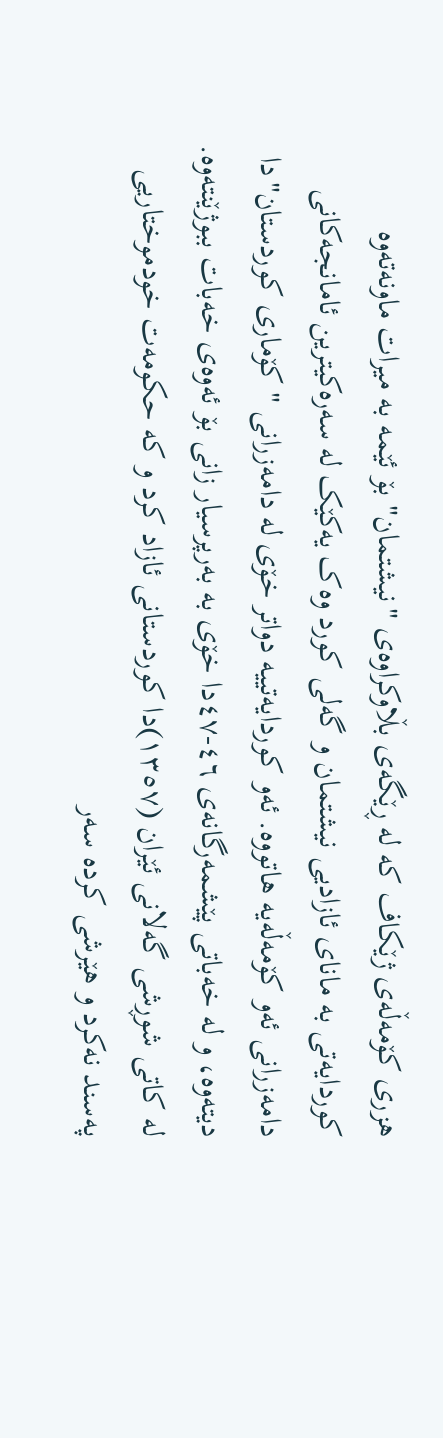هزری کۆمەڵەی ژێکاف کە لە ڕێگەی بڵاوکراوەی "نیشتمان" بۆ ئێمە بە میرات ماونەتەوە کوردایەتی بە مانای ئازادیی نیشتمان و گەلی کورد وەک یەکێک لە سەرەکیترین ئامانجەکانی دامەزرانی ئەو کۆمەڵەیە هاتووە. ئەو کوردایەتییە دواتر خۆی لە دامەزرانی "کۆماری کوردستان"دا دیتەوە، و لە خەباتی پێشمەرگانەی ٤٦-٤٧دا خۆی بە بەرپرسیار زانی بۆ ئەوەی خەبات ببوژێنتەوە. لە کاتی شوڕشی گەلانی ئێران (١٣٥٧)دا کوردستانی ئازاد کرد و کە حکومەت خودموختاریی پەسند نەکرد و هێرشی کردە سەر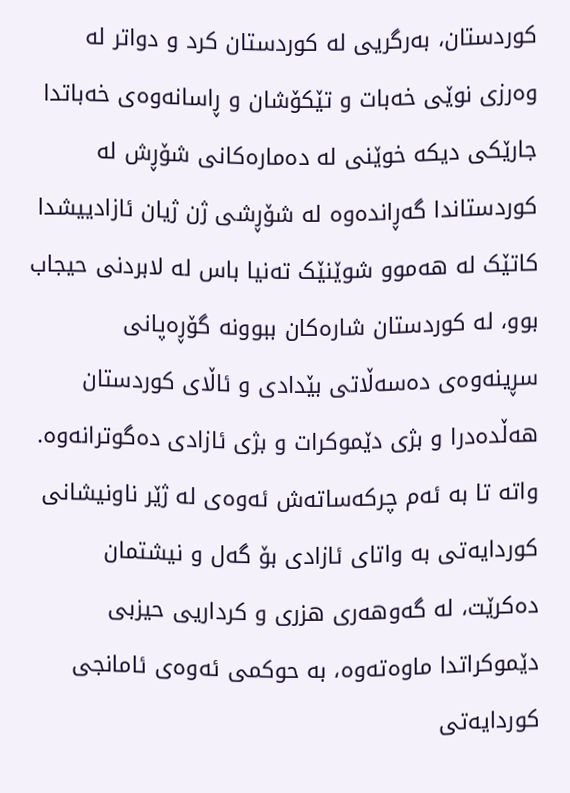کوردستان، بەرگریی لە کوردستان کرد و دواتر لە وەرزی نوێی خەبات و تێکۆشان و ڕاسانەوەی خەباتدا جارێکی دیکە خوێنی لە دەمارەکانی شۆڕش لە کوردستاندا گەڕاندەوە لە شۆڕشی ژن ژیان ئازادییشدا کاتێک لە هەموو شوێنێک تەنیا باس لە لابردنی حیجاب بوو، لە کوردستان شارەکان ببوونە گۆڕەپانی سڕینەوەی دەسەڵاتی بێدادی و ئاڵای کوردستان هەڵدەدرا و بژی دێموکرات و بژی ئازادی دەگوترانەوە.
واتە تا بە ئەم چرکەساتەش ئەوەی لە ژێر ناونیشانی کوردایەتی بە واتای ئازادی بۆ گەل و نیشتمان دەکرێت، لە گەوهەری هزری و کرداریی حیزبی دێموکراتدا ماوەتەوە، بە حوکمی ئەوەی ئامانجی کوردایەتی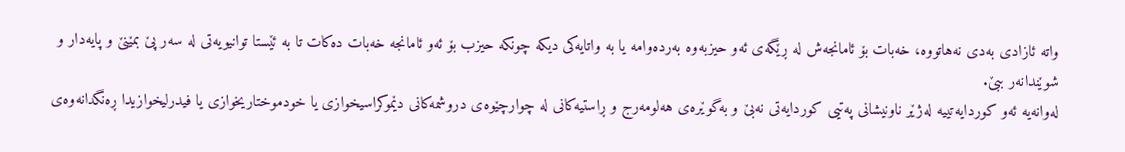واتە ئازادی بەدی نەهاتووە، خەبات بۆ ئامانجەش لە ڕێگەی ئەو حیزبەوە بەردەوامە یا بە واتایەکی دیکە چونکە حیزب بۆ ئەو ئامانجە خەبات دەکات تا بە ئێستا توانیویەتی لە سەر پێ بمێنێ و پایەدار و شوێندانەر ببێ.
لەوانەیە ئەو کوردایەتییە لەژێر ناونیشانی پەتیی کوردایەتی نەبێ و بەگوێرەی هەلومەرج و ڕاستیەکانی لە چوارچێوەی دروشمەکانی دێموکراسیخوازی یا خودموختاریخوازی یا فیدرلیخوازیدا ڕەنگدانەوەی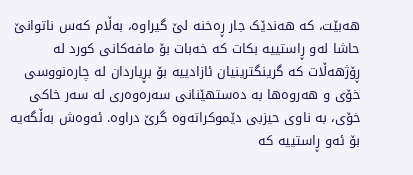هەبێت، کە هەندێک جار ڕەخنە لێ گیراوە، بەڵام کەس ناتوانێ حاشا لەو ڕاستییە بکات کە خەبات بۆ مافەکانی کورد لە ڕۆژهەڵات کە گرینگترینیان ئازادییە بۆ بڕیاردان لە چارەنووسی خۆی و هەروەها بە دەستهێنانی سەرەوەری لە سەر خاکی خۆی، بە ناوی حیزبی دێموکراتەوە گرێ دراوە. ئەوەش بەڵگەیە بۆ ئەو ڕاستییە کە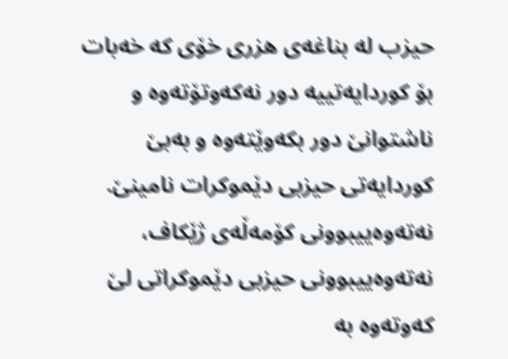حیزب لە بناغەی هزری خۆی کە خەبات بۆ کوردایەتییە دور نەکەوتۆتەوە و ناشتوانێ دور بکەوێتەوە و بەبێ کوردایەتی حیزبی دێموکرات نامینێ.
نەتەوەییبوونی کۆمەڵەی ژێکاف، نەتەوەییبوونی حیزبی دێموکراتی لێ کەوتەوە بە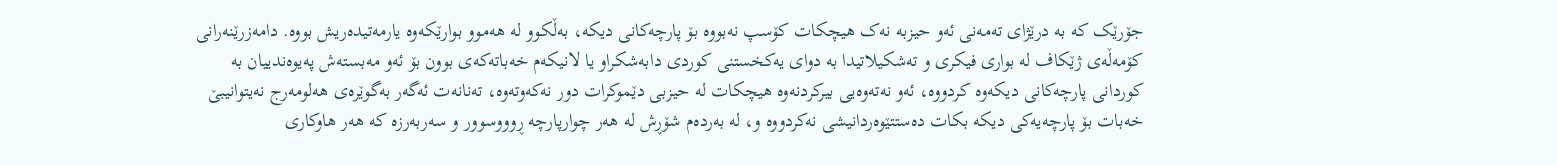جۆرێک کە بە درێژای تەمەنی ئەو حیزبە نەک هیچکات کۆسپ نەبووە بۆ پارچەکانی دیکە، بەڵکوو لە هەموو بوارێکەوە یارمەتیدەریش بووە. دامەزرێنەرانی کۆمەڵەی ژێکاف لە بواری فیکری و تەشکیلاتیدا بە دوای یەکخستنی کوردی دابەشکراو یا لانیکەم خەباتەکەی بوون بۆ ئەو مەبستەش پەیوەندییان بە کوردانی پارچەکانی دیکەوە کردووە، ئەو نەتەوەیی بیرکردنەوە هیچکات لە حیزبی دێموکرات دور نەکەوتەوە، تەنانەت ئەگەر بەگوێرەی هەلومەرج نەیتوانیبێ خەبات بۆ پارچەیەکی دیکە بکات دەستتێوەردانیشی نەکردووە و، لە بەردەم شۆڕش لە هەر چوارپارچە ڕوووسوور و سەربەرزە کە هەر هاوکاری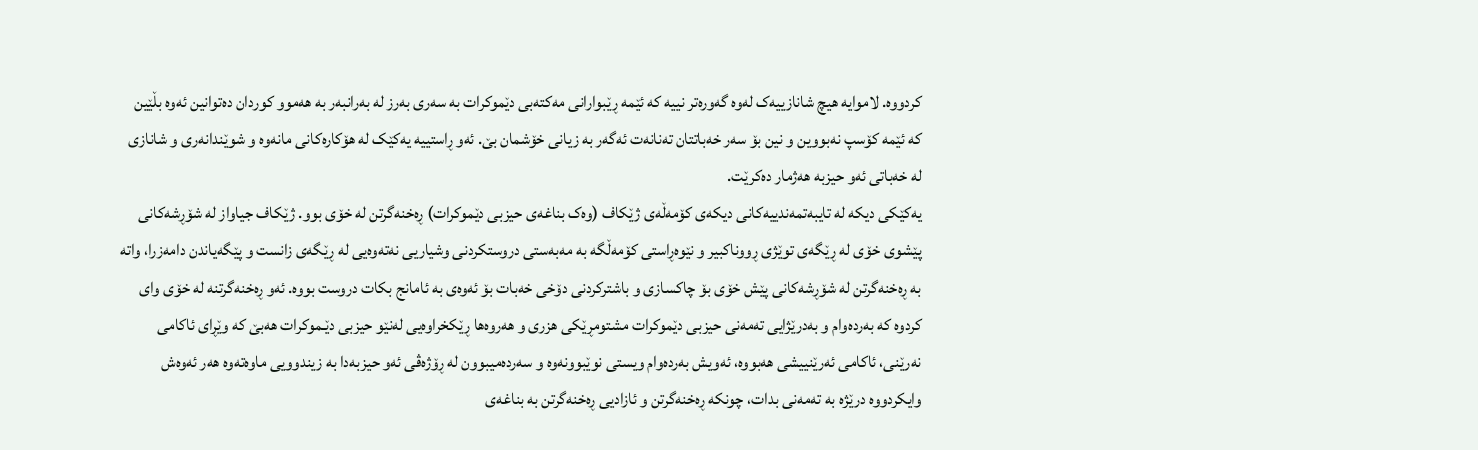کردووە. لاموایە هیچ شانازییەک لەوە گەورەتر نییە کە ئێمە ڕێبوارانی مەکتەبی دێموکرات بە سەری بەرز لە بەرانبەر بە هەموو کوردان دەتوانین ئەوە بڵێین کە ئێمە کۆسپ نەبووین و نین بۆ سەر خەباتتان تەنانەت ئەگەر بە زیانی خۆشمان بێ. ئەو ڕاستییە یەکێک لە هۆکارەکانی مانەوە و شوێندانەری و شانازی لە خەباتی ئەو حیزبە هەژمار دەکرێت.
یەکێکی دیکە لە تایبەتمەندییەکانی دیکەی کۆمەڵەی ژێکاف (وەک بناغەی حیزبی دێموکرات) ڕەخنەگرتن لە خۆی بوو. ژێکاف جیاواز لە شۆڕشەکانی پێشوی خۆی لە ڕێگەی توێژی ڕووناکبیر و نێوەڕاستی کۆمەڵگە بە مەبەستی دروستکردنی وشیاریی نەتەوەیی لە ڕێگەی زانست و پێگەیاندن دامەزرا، واتە بە ڕەخنەگرتن لە شۆڕشەکانی پێش خۆی بۆ چاکسازی و باشترکردنی دۆخی خەبات بۆ ئەوەی بە ئامانج بکات دروست بووە. ئەو ڕەخنەگرتنە لە خۆی وای کردوە کە بەردەوام و بەدرێژایی تەمەنی حیزبی دێموکرات مشتومڕێکی هزری و هەروەها ڕێکخراوەیی لەنێو حیزبی دێـموکرات هەبێ کە وێڕای ئاکامی نەرێنی، ئاکامی ئەرێنییشی هەبووە، ئەویش بەردەوام ویستی نوێبوونەوە و سەردەمیبوون لە ڕۆژەڤی ئەو حیزبەدا بە زیندوویی ماوەتەوە هەر ئەوەش وایکردووە درێژە بە تەمەنی بدات، چونکە ڕەخنەگرتن و ئازادیی ڕەخنەگرتن بە بناغەی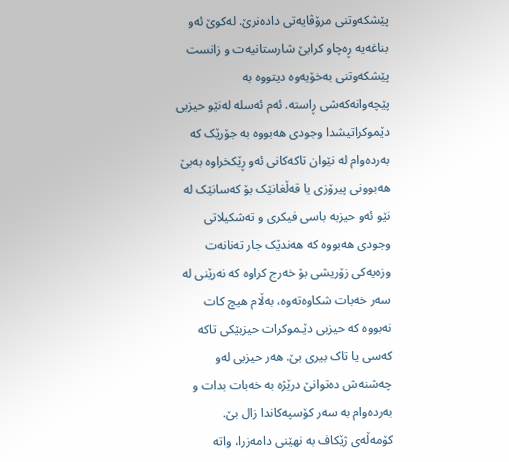پێشکەوتنی مرۆڤایەتی دادەنرێ. لەکوێ ئەو بناغەیە ڕەچاو کرابێ شارستانیەت و زانست پێشکەوتنی بەخۆیەوە دیتووە بە پێچەوانەکەشی ڕاستە. ئەم ئەسلە لەنێو حیزبی دێموکراتیشدا وجودی هەبووە بە جۆرێک کە بەردەوام لە نێوان تاکەکانی ئەو ڕێکخراوە بەبێ هەبوونی پیرۆزی یا قەڵغانێک بۆ کەسانێک لە نێو ئەو حیزبە باسی فیکری و تەشکیلاتی وجودی هەبووە کە هەندێک جار تەنانەت وزەیەکی زۆریشی بۆ خەرج کراوە کە نەرێنی لە سەر خەبات شكاوەتەوە، بەڵام هیچ کات نەبووە کە حیزبی دێـموکرات حیزبێکی تاکە کەسی یا تاک بیری بێ. هەر حیزبی لەو چەشنەش دەتوانێ درێژە بە خەبات بدات و بەردەوام بە سەر کۆسپەکاندا زال بێ.
کۆمەڵەی ژێکاف بە نهێنی دامەزرا، واتە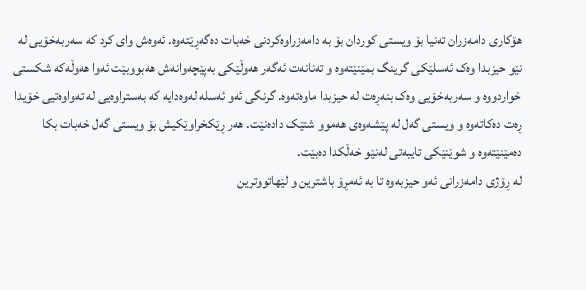هۆکاری دامەزران تەنیا بۆ ویستی کوردان بۆ بە دامەزراوەکردنی خەبات دەگەڕێتەوە. ئەوەش وای کرد کە سەربەخۆیی لە نێو حیزبدا وەک ئەسلێکی گرینگ بمێنێتەوە و تەنانەت ئەگەر هەوڵێکی بەپێچەوانەش هەبووبێت ئەوا هەوڵەکە شکستی خواردووە و سەربەخۆیی وەک بنەڕەت لە حیزبدا ماوەتەوە. گرنگی ئەو ئەسلە لەوەدایە کە بەستراوەیی لە تەواوەتیی خۆیدا ڕەت دەکاتەوە و ویستی گەل لە پێشەوەی هەموو شتێک دادەنێت. هەر ڕێكخراوێکیش بۆ ویستی گەل خەبات بکا دەمێنێتەوە و شوێنێکی تایبەتی لەنێو خەڵکدا دەبێت.
لە ڕۆژی دامەزرانی ئەو حیزبەوە تا بە ئەمڕۆ باشترین و لێهاتووترین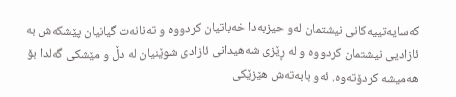کەسایەتییەکانی نیشتمان لەو حیزبەدا خەباتیان کردووە و تەنانەت گیانیان پێشکەش بە ئازادیی نیشتمان کردووە و لە ڕێزی شەهیدانی ئازادی شوێنیان لە دڵ و مێشكی گەلدا بۆ هەمیشە کردۆتەوە. ئەو بابەتەش هێزێکی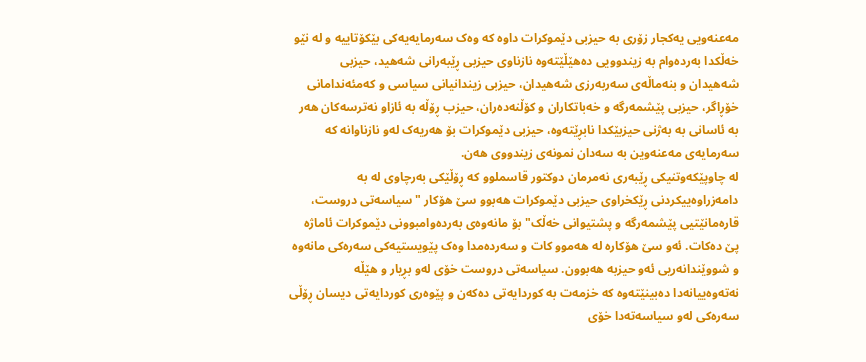مەعنەویی یەکجار زۆری بە حیزبی دێموکرات داوە کە وەک سەرمایەیەکی بێکۆتاییە و لە نێو خەڵکدا بەردەوام بە زیندوویی دەهێڵێتەوە نازناوی حیزبی ڕێبەرانی شەهید، حیزبی شەهیدان و بنەماڵەی سەربەرزی شەهیدان، حیزبی زیندانیانی سیاسی و کەمئەندامانی خۆڕاگر، حیزبی پێشمەرگە و خەباتکاران و کۆڵنەدەران، حیزب ڕۆڵە بە ئازاو نەترسەکان هەر بە ئاسانی بە بەژنی حیزبێکدا نابڕێتەوە، حیزبی دێموکرات بۆ هەریەک لەو نازناوانە کە سەرمایەی مەعنەوین بە سەدان نمونەی زیندووی هەن.
لە چاوپێکەوتنیکی ڕێبەری نەمرمان دوکتور قاسملوو کە ڕۆڵێکی بەرچاوی لە بە دامەزراوەییکردنی ڕێکخراوی حیزبی دێموکرات هەبوو سێ هۆکار "سیاسەتی دروست، قارەمانێتیی پێشمەرگە و پشتیوانی خەڵک" بۆ مانەوەی بەردەوامبوونی دێموکرات ئاماژە پێ دەکات. ئەو سێ هۆکارە لە هەموو کات و سەردەمدا وەک پێویستیەکی سەرەکی مانەوە و شووێندانەریی ئەو حیزبە هەبوون. سیاسەتی دروست خۆی لەو بڕیار و هێڵە نەتەوەییانەدا دەبینێتەوە کە خزمەت بە کوردایەتی دەکەن و پێوەری کوردایەتی دیسان ڕۆڵی سەرەکی لەو سیاسەتەدا خۆی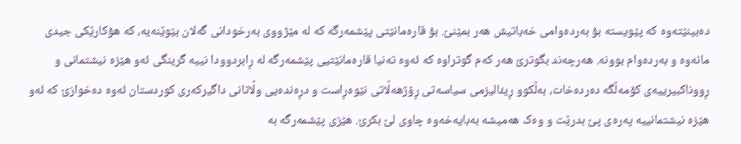دەبینێتەوە کە پێویستە بۆ بەردەوامی خەباتیش هەر بمێنێ. بۆ قارەمانێتی پێشمەرگە کە لە مێژووی بەرخودانی گەلان بێوێنەیە، کە هۆکارێکی جیدی مانەوە و بەردەوام بوونە. هەرچەند بگوترێ هەر کەم گوتراوە کە ئەوە تەنیا قارەمانێتیی پێشمەرگە لە ڕابردوودا نییە گرینگی ئەو هێزە نیشتمانی و ڕووناکبیرییەی کۆمەڵگە دەردەخات، بەڵکوو ڕیئالیزمی سیاسەتی ڕۆژهەڵاتی نێوەڕاست و دڕەندەیی وڵاتانی داگیرکەری کوردستان ئەوە دەخوازێ کە ئەو هێزە نیشتمانییە پەرەی پێ بدرێت و وەک هەمیشە بەبایەخەوە چاوی لێ بکرێ. هێزی پێشمەرگە بە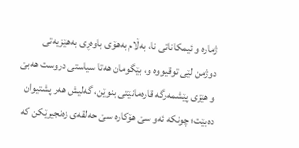ژمارە و ئیمکاناتی نا، بەڵام بەهۆی باوەڕی بەهێزیەتی دوژمن لێی توقیووە و، بێگومان هەتا سیاستی دروست هەبێ و هێزی پێشمەرگە قارەمانێتی بنوێن، گەلیش هەر پشتیوان دەبێت؛ چونکە ئەو سێ هۆکارە سێ حەلقەی زەنجیرێکن کە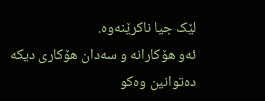لێک جیا ناکرێنەوە.
ئەو هۆکارانە و سەدان هۆکاری دیکە دەتوانین وەکو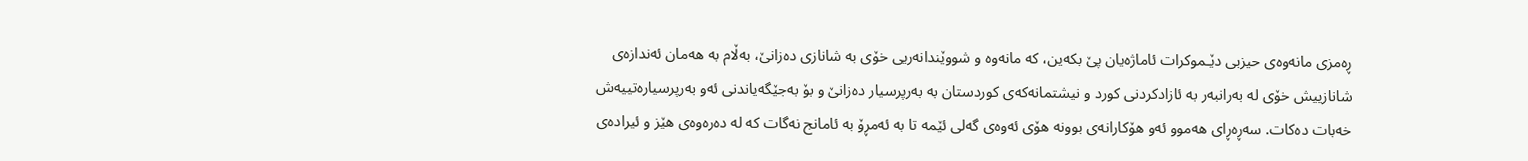ڕەمزی مانەوەی حیزبی دێـموکرات ئاماژەیان پێ بکەین، کە مانەوە و شووێندانەریی خۆی بە شانازی دەزانێ، بەڵام بە هەمان ئەندازەی شانازییش خۆی لە بەرانبەر بە ئازادکردنی کورد و نیشتمانەکەی کوردستان بە بەرپرسیار دەزانێ و بۆ بەجێگەیاندنی ئەو بەرپرسیارەتییەش خەبات دەکات. سەڕەڕای هەموو ئەو هۆکارانەی بوونە هۆی ئەوەی گەلی ئێمە تا بە ئەمڕۆ بە ئامانج نەگات کە لە دەرەوەی هێز و ئیرادەی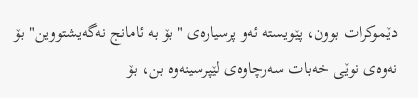دێموکرات بوون، پێویستە ئەو پرسیارەی "بۆ بە ئامانج نەگەیشتووین" بۆ نەوەی نوێی خەبات سەرچاوەی لێپرسینەوە بن، بۆ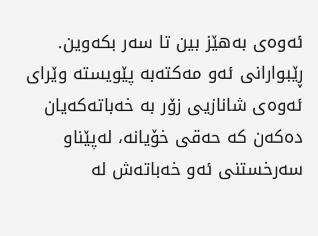ئەوەی بەهێز بین تا سەر بکەوین. ڕێبوارانی ئەو مەکتەبە پێویستە وێرای ئەوەی شانازیی زۆر بە خەباتەکەیان دەکەن کە حەقی خۆیانە، لەپێناو سەرخستنی ئەو خەباتەش لە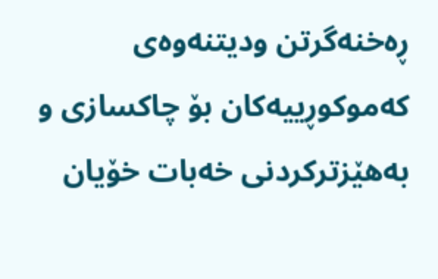ڕەخنەگرتن ودیتنەوەی کەموکوڕییەکان بۆ چاکسازی و بەهێزترکردنی خەبات خۆیان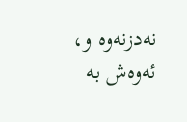نەدزنەوە و، ئەوەش بە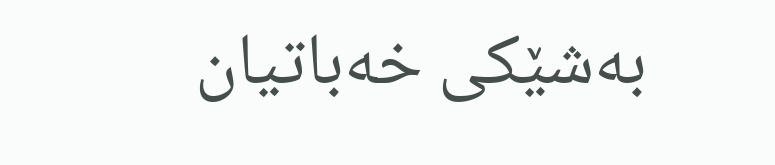بەشێکی خەباتیان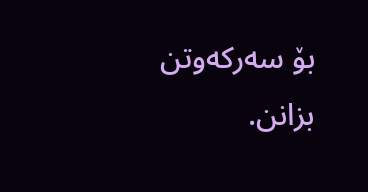بۆ سەرکەوتن بزانن.